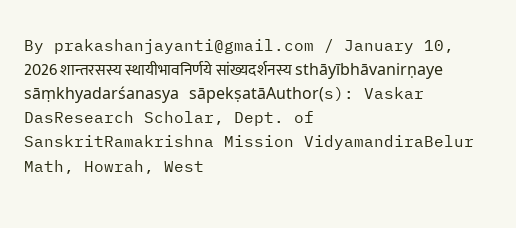By prakashanjayanti@gmail.com / January 10, 2026 शान्तरसस्य स्थायीभावनिर्णये सांख्यदर्शनस्य sthāyībhāvanirṇaye sāṃkhyadarśanasya sāpekṣatāAuthor(s): Vaskar DasResearch Scholar, Dept. of SanskritRamakrishna Mission VidyamandiraBelur Math, Howrah, West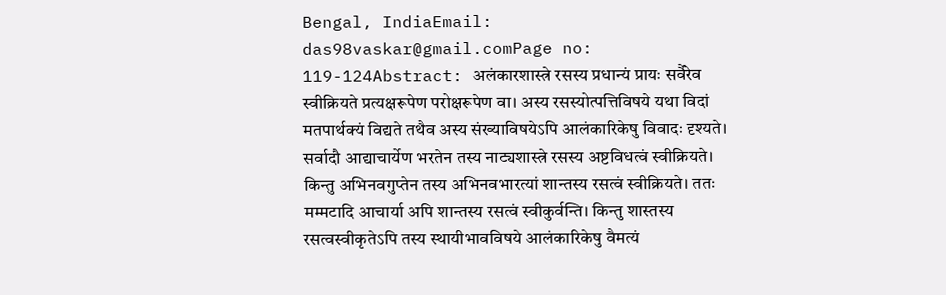Bengal, IndiaEmail: das98vaskar@gmail.comPage no: 119-124Abstract: अलंकारशास्त्रे रसस्य प्रधान्यं प्रायः सर्वैरेव स्वीक्रियते प्रत्यक्षरूपेण परोक्षरूपेण वा। अस्य रसस्योत्पत्तिविषये यथा विदां मतपार्थक्यं विद्यते तथैव अस्य संख्याविषयेऽपि आलंकारिकेषु विवादः दृश्यते। सर्वादौ आद्याचार्येण भरतेन तस्य नाट्यशास्त्रे रसस्य अष्टविधत्वं स्वीक्रियते। किन्तु अभिनवगुप्तेन तस्य अभिनवभारत्यां शान्तस्य रसत्वं स्वीक्रियते। ततः मम्मटादि आचार्या अपि शान्तस्य रसत्वं स्वीकुर्वन्ति। किन्तु शास्तस्य रसत्वस्वीकृतेऽपि तस्य स्थायीभावविषये आलंकारिकेषु वैमत्यं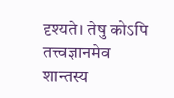दृश्यते। तेषु कोऽपि तत्त्वज्ञानमेव शान्तस्य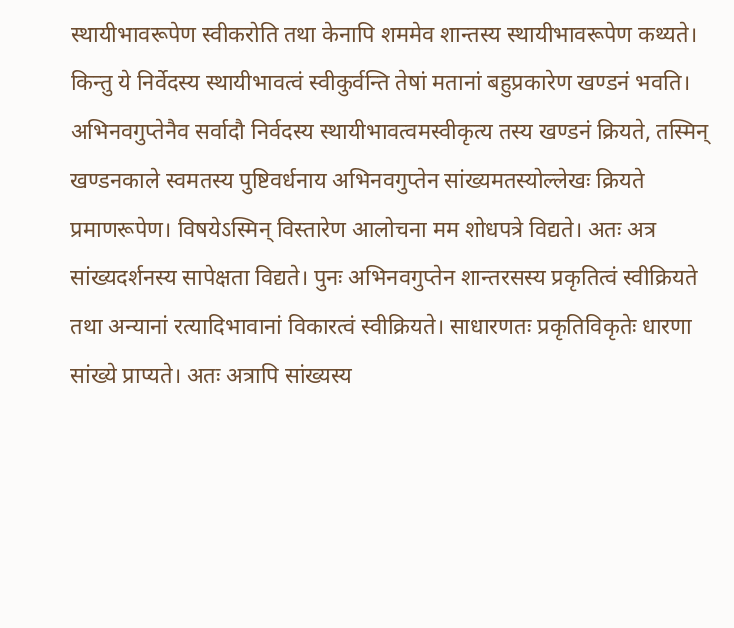स्थायीभावरूपेण स्वीकरोति तथा केनापि शममेव शान्तस्य स्थायीभावरूपेण कथ्यते। किन्तु ये निर्वेदस्य स्थायीभावत्वं स्वीकुर्वन्ति तेषां मतानां बहुप्रकारेण खण्डनं भवति। अभिनवगुप्तेनैव सर्वादौ निर्वदस्य स्थायीभावत्वमस्वीकृत्य तस्य खण्डनं क्रियते, तस्मिन् खण्डनकाले स्वमतस्य पुष्टिवर्धनाय अभिनवगुप्तेन सांख्यमतस्योल्लेखः क्रियते प्रमाणरूपेण। विषयेऽस्मिन् विस्तारेण आलोचना मम शोधपत्रे विद्यते। अतः अत्र सांख्यदर्शनस्य सापेक्षता विद्यते। पुनः अभिनवगुप्तेन शान्तरसस्य प्रकृतित्वं स्वीक्रियते तथा अन्यानां रत्यादिभावानां विकारत्वं स्वीक्रियते। साधारणतः प्रकृतिविकृतेः धारणा सांख्ये प्राप्यते। अतः अत्रापि सांख्यस्य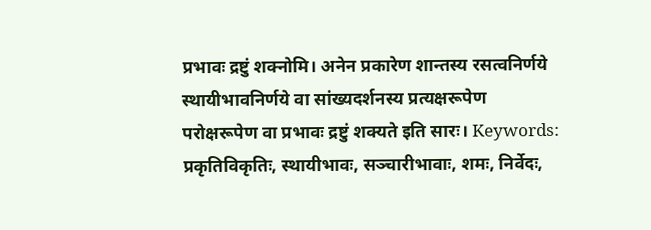प्रभावः द्रष्टुं शक्नोमि। अनेन प्रकारेण शान्तस्य रसत्वनिर्णये स्थायीभावनिर्णये वा सांख्यदर्शनस्य प्रत्यक्षरूपेण परोक्षरूपेण वा प्रभावः द्रष्टुं शक्यते इति सारः। Keywords: प्रकृतिविकृतिः, स्थायीभावः, सञ्चारीभावाः, शमः, निर्वेदः,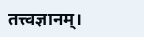तत्त्वज्ञानम्।